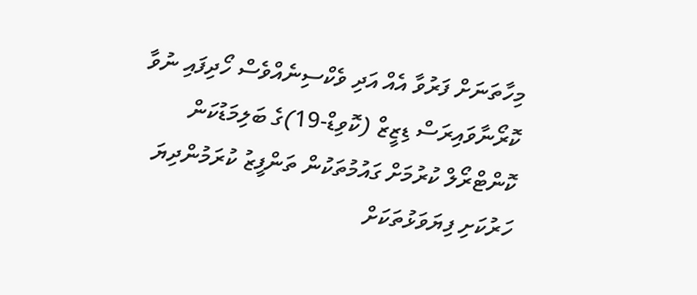މިހާތަނަށް ފަރުވާ އެއް އަދި ވެކްސިނެއްވެސް ހޯދިފައި ނުވާ ކޮރޯނާވައިރަސް ޑިޒީޒް (ކޮވިޑް-19)ގެ ބަލިމަޑުކަން ކޮންޓްރޯލް ކުރުމަށް ގައުމުތަކުން ތަންފީޒު ކުރަމުންދިޔަ ހަރުކަށި ފިޔަވަޅުތަކަށް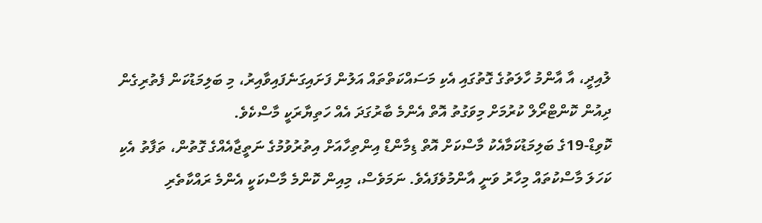ލުއިދީ، އާ އާންމު ހާލަތުގެ ގޮތުގައި އެކި މަސައްކަތްތައް އަލުން ފަށައިގަނެފައިވާއިރު، މި ބަލިމަޑުކަން ފެތުރިގެން ދިއުން ކޮންޓްރޯލް ކުރުމަށް މިވަގުތު އޮތް އެންމެ ބާރުގަދަ އެއް ހަތިޔާރަކީ މާސްކެވެ.
ކޮވިޑް-19ގެ ބަލިމަޑުކަމާއެކު މާސްކަށް އޮތް ޑިމާންޑް އިންތިހާއަށް އިތުރުވުމުގެ ނަތީޖާއެއްގެ ގޮތުން، ތަފާތު އެކި ކަހަލަ މާސްކުތައް މިހާރު ވަނީ އާންމުވެފައެވެ. ނަމަވެސް، މިއިން ކޮންމެ މާސްކަކީ އެންމެ ރައްކާތެރި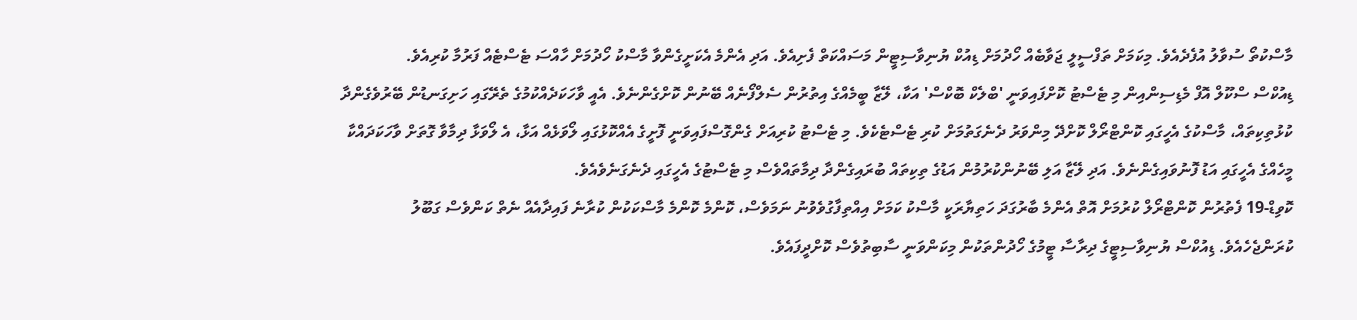މާސްކުތޯ ސުވާލު އުފެދެއެވެ. މިކަމަށް ތަފްސީލީ ޖަވާބެއް ހޯދުމަށް ޑިއުކް ޔުނިވާސިޓީން މަސައްކަތް ފެށިއެވެ. އަދި އެންމެ އެކަށީގެންވާ މާސްކު ހޯދުމަށް ހާއްސަ ޓެސްޓެއް ފަރުމާ ކުރިއެވެ.
ޑިއުކްސް ސްކޫލް އޮފް މެޑިސިންއިން މި ޓެސްޓު ކޮށްފައިވަނީ 'ބްލެކް ބޮކްސް' އަކާ، ލޭޒާ ބީމެއްގެ އިތުރުން ސެލްފޯނެއް ބޭނުން ކޮށްގެންނެވެ. އެއީ ވާހަކަދެއްކުމުގެ ތެރޭގައި ހަށިގަނޑުން ބޭރުވެގެންދާ ކުޅުތިކިތައް، މާސްކުގެ އެހީގައި ކޮންޓްރޯލް ކޮށްދޭ މިންވަރު ދެނެގަތުމަށް ކުރި ޓެސްޓެކެވެ. މި ޓެސްޓު ކުރިއަށް ގެންގޮސްފައިވަނީ ފޮށީގެ އެއްކޮޅުގައި ލޯވަޅެއް އަޅާ، އެ ލޯވަޅާ ދިމާވާ ގޮތަށް ވާހަކަދައްކާ މީހެއްގެ އެހީގައި އަޑު ފޮނުވައިގެންނެވެ. އަދި ލޭޒާ އަލި ބޭނުންކުރުމުން އަޑުގެ ތިކިތައް ބުރައިގެންދާ ދިމާތައްވެސް މި ޓެސްޓުގެ އެހީގައި ދެނެގަނެވެއެވެ.
ކޮވިޑް-19 ފެތުރުން ކޮންޓްރޯލް ކުރުމަށް އޮތް އެންމެ ބާރުގަދަ ހަތިޔާރަކީ މާސްކު ކަމަށް އިއްތިފާގުވެވުނު ނަމަވެސް، ކޮންމެ ކޮންމެ މާސްކަކުން ކުރާނެ ފައިދާއެއް ނެތް ކަންވެސް ގަބޫލު ކުރަންޖެހެއެވެ. ޑިއުކްސް ޔުނިވާސިޓީގެ ދިރާސާ ޓީމުގެ ހޯދުންތަކުން މިކަންވަނީ ސާބިތުވެސް ކޮށްދީފައެވެ.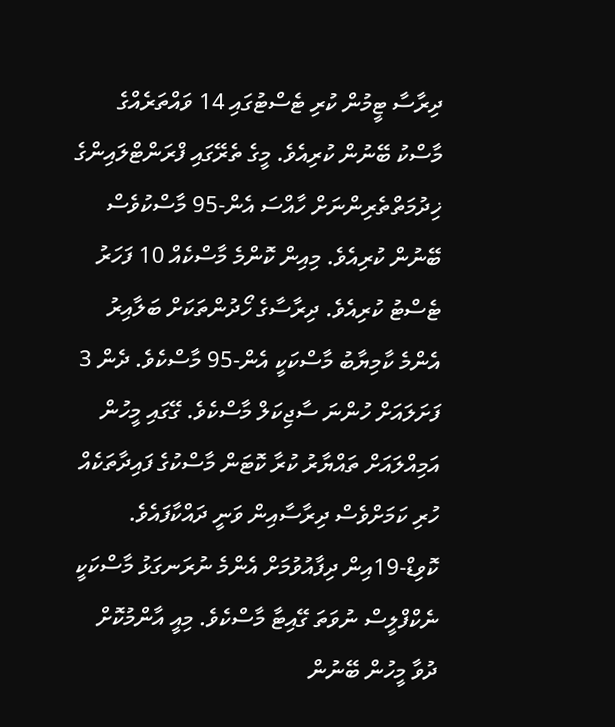ދިރާސާ ޓީމުން ކުރި ޓެސްޓުގައި 14 ވައްތަރެއްގެ މާސްކު ބޭނުން ކުރިއެވެ. މީގެ ތެރޭގައި ފްރަންޓްލައިންގެ ޚިދުމަތްތެރިންނަށް ހާއްސަ އެން-95 މާސްކުވެސް ބޭނުން ކުރިއެވެ. މިއިން ކޮންމެ މާސްކެއް 10 ފަހަރު ޓެސްޓު ކުރިއެވެ. ދިރާސާގެ ހޯދުންތަކަށް ބަލާއިރު އެންމެ ކާމިޔާބު މާސްކަކީ އެން-95 މާސްކެވެ. ދެން 3 ފަށަލައަށް ހުންނަ ސާޖިކަލް މާސްކެވެ. ގޭގައި މީހުން އަމިއްލައަށް ތައްޔާރު ކުރާ ކޮޓަން މާސްކުގެ ފައިދާތަކެއް ހުރި ކަމަށްވެސް ދިރާސާއިން ވަނީ ދައްކާފައެވެ.
ކޮވިޑް-19އިން ދިފާއުވުމަށް އެންމެ ނުރަނގަޅު މާސްކަކީ ނެކްފްލީސް ނުވަތަ ގޭއިޓާ މާސްކެވެ. މިއީ އާންމުކޮށް ދުވާ މީހުން ބޭނުން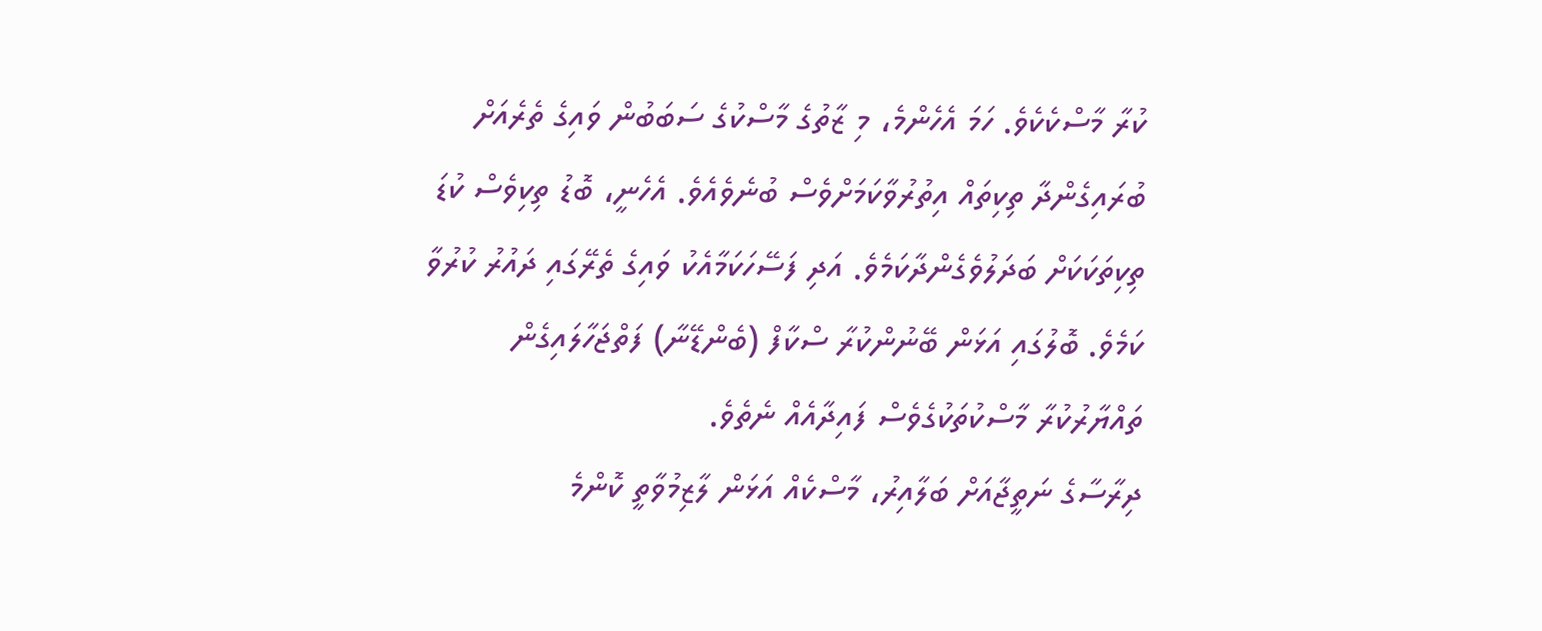ކުރާ މާސްކެކެވެ. ހަމަ އެހެންމެ، މި ޒާތުގެ މާސްކުގެ ސަބަބުން ވައިގެ ތެރެއަށް ބުރައިގެންދާ ތިކިތައް އިތުރުވާކަމަށްވެސް ބުނެވެއެވެ. އެހެނީ، ބޮޑު ތިކިވެސް ކުޑަ ތިކިތަކަކަށް ބަދަލުވެގެންދާކަމެވެ. އަދި ފަސޭހަކަމާއެކު ވައިގެ ތެރޭގައި ދައުރު ކުރުވާ ކަމެވެ. ބޮލުގައި އަޅަން ބޭނުންކުރާ ސްކާފް (ބެންޑޭނާ) ފަތްޖަހާލައިގެން ތައްޔާރުކުރާ މާސްކުތަކުގެވެސް ފައިދާއެއް ނެތެވެ.
ދިރާސާގެ ނަތީޖާއަށް ބަލާއިރު، މާސްކެއް އަޅަން ލާޒިމުވާތީ ކޮންމެ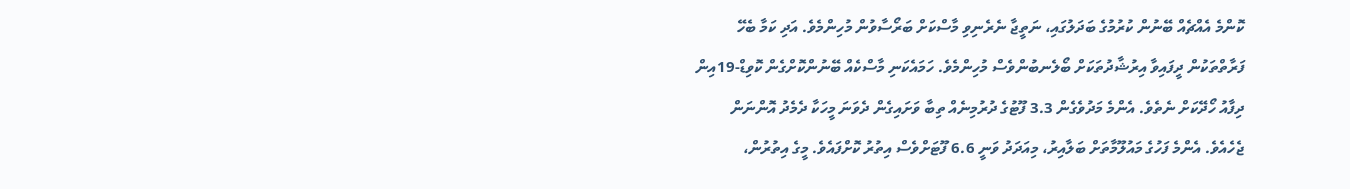ކޮންމެ އެއްޗެއް ބޭނުން ކުރުމުގެ ބަދަލުގައި، ނަތީޖާ ނެރެނިވި މާސްކަށް ބަރޯސާވުން މުހިންމެވެ. އަދި ކަމާ ބެހޭ ފަރާތްތަކުން ދީފައިވާ އިރުޝާދުތަކަށް ބޯލެނބުންވެސް މުހިންމެވެ. ހަމައެކަނި މާސްކެއް ބޭނުންކޮށްގެން ކޮވިޑް-19އިން ދިފާއު ހޯދޭކަށް ނެތެވެ. އެންމެ މަދުވެގެން 3.3 ފޫޓުގެ ދުރުމިނެއް ތިބާ ވަށައިގެން ދެވަނަ މީހަކާ ދެމެދު އޮންނަން ޖެހެއެވެ. އެންމެ ފަހުގެ މައުލޫމާތަށް ބަލާއިރު، މިއަދަދު ވަނީ 6.6 ފޫޓަށްވެސް އިތުރު ކޮށްފައެވެ. މީގެ އިތުރުން،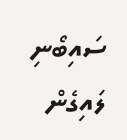ސައިބޯނި ލައިގެން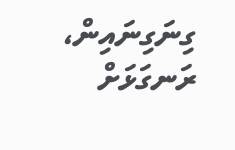ގިނަގިނައިން، ރަނގަޅަށް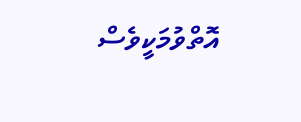އޮތްވުމަކީވެސް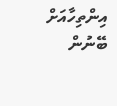އިންތިހާއަށް ބޭނުން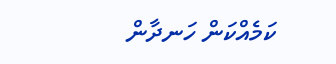ކަމެއްކަން ހަނދާން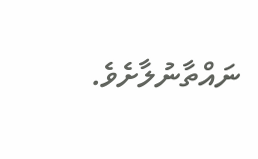ނައްތާނުލާށެވެ.